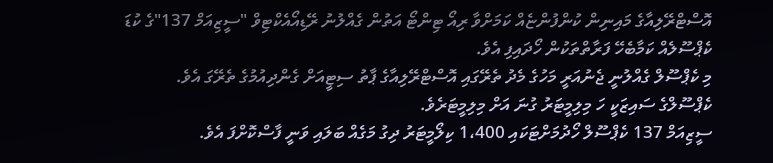އޮސްޓްރޭލިއާގެ މައިނިން ކުންފުންޏެއް ކަމަށްވާ ރިއޯ ޓިންޓޯ އަތުން ގެއްލުނު ރޭޑިއޯއެކްޓިވް "ސީޒިއަމް 137"ގެ ކުޑަ ކެޕްސޫލެއް ކަމާބެހޭ ފަރާތްތަކުން ހޯދައިފި އެވެ.
މި ކެޕްސޫލް ގެއްލުނީ ޖެނުއަރީ މަހުގެ މެދު ތެރޭގައި އޮސްޓްރޭލިއާގެ ޕާތު ސިޓީއަށް ގެންދިއުމުގެ ތެރޭގަ އެވެ. ކެޕްސޫލްގެ ސައިޒަކީ ހަ މިލިމީޓަރު ގުނަ އަށް މިލިމީޓަރެވެ.
ސީޒިއަމް 137 ކެޕްސޫލް ހޯދުމަށްޓަކައި 1،400 ކިލޯމީޓަރު ދިގު މަގެއް ބަލައި ވަނީ ފާސްކޮށްފަ އެވެ.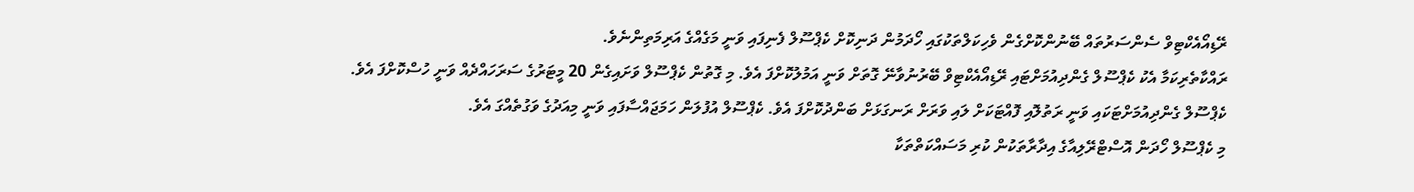ރޭޑިއޯއެކްޓިވް ސެންސަރުތައް ބޭނުންކޮށްގެން ވެހިކަލްތަކުގައި ހޯދަމުން ދަނިކޮށް ކެޕްސޫލް ފެނިފައި ވަނީ މަގެއްގެ އަރިމަތިންނެވެ.
ރައްކާތެރިކަމާ އެކު ކެޕްސޫލް ގެންދިއުމަށްޓައި ރޭޑިއޯއެކްޓިވް ބޭރުނުވާނޭ ގޮތަށް ވަނީ އަމުލުކޮށްފަ އެވެ. މި ގޮތުން ކެޕްސޫލް ވަށައިގެން 20 މީޓަރުގެ ސަރަހައްދެއް ވަނީ ހުސްކޮށްފަ އެވެ.
ކެޕްސޫލް ގެންދިއުމަށްޓަކައި ވަނީ ރަތުލޮއި ފޮއްޓަކަށް ލައި ވަރަށް ރަނގަޅަށް ބަންދުކޮށްފަ އެވެ. ކެޕްސޫލް އުފުލަން ހަމަޖައްސާފައި ވަނީ މިއަދުގެ ވަގުތެއްގަ އެވެ.
މި ކެޕްސޫލް ހޯދަން އޮސްޓްރޭލިއާގެ އިދާރާތަކުން ކުރި މަސައްކަތްތަކާ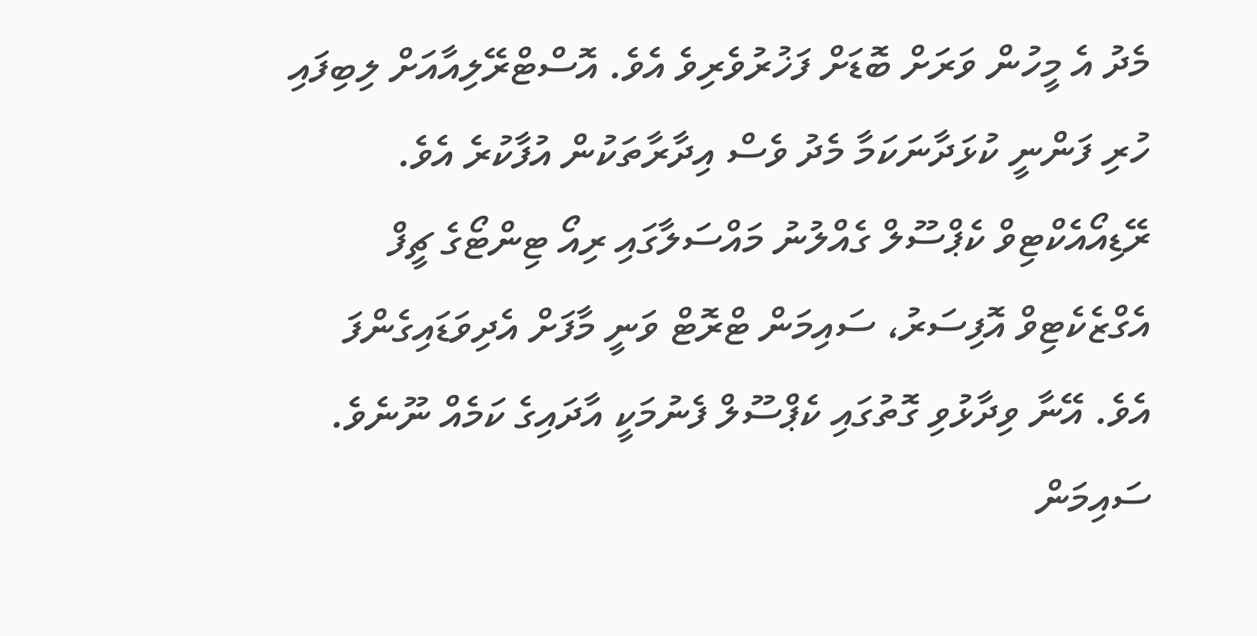މެދު އެ މީހުން ވަރަށް ބޮޑަށް ފަޚުރުވެރިވެ އެވެ. އޮސްޓްރޭލިއާއަށް ލިބިފައި ހުރި ފަންނީ ކުޅަދާނަކަމާ މެދު ވެސް އިދާރާތަކުން އުފާކުރެ އެވެ.
ރޭޑިއޯއެކްޓިވް ކެޕްސޫލް ގެއްލުނު މައްސަލާގައި ރިއޯ ޓިންޓޯގެ ޗީފް އެގްޒެކެޓިވް އޮފިސަރު، ސައިމަން ޓްރޮޓް ވަނީ މާފަށް އެދިވަޑައިގެންފަ އެވެ. އޭނާ ވިދާޅުވި ގޮތުގައި ކެޕްސޫލް ފެނުމަކީ އާދައިގެ ކަމެއް ނޫނެވެ.
ސައިމަން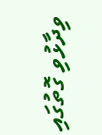ވިދާޅުވި ގޮތުގައި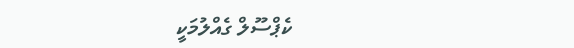ކެޕްސޫލް ގެއްލުމަކީ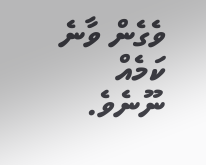ވެގެން ވާނެ ކަމެއް ނޫނެވެ.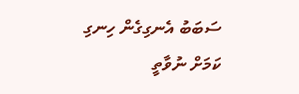ސަބަބު އެނގިގެން ހިނގި ކަމަށް ނުވާތީ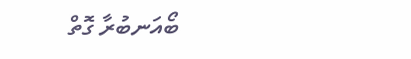ބޯއަނބުރާ ގޮތް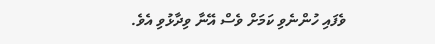ވެފައި ހުންނެވި ކަމަށް ވެސް އޭނާ ވިދާޅުވި އެވެ.